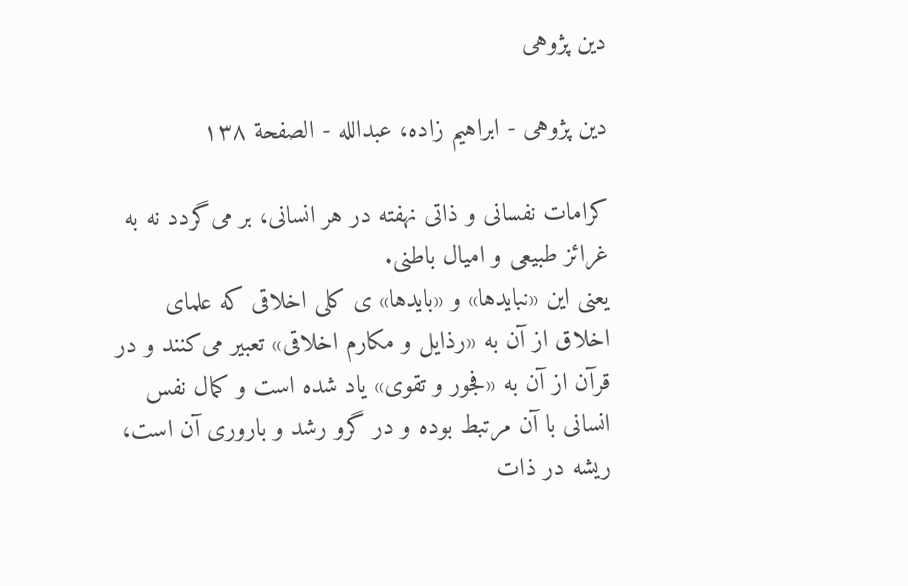دين پژوهى

دين پژوهى - ابراهیم زاده، عبدالله - الصفحة ١٣٨

كرامات نفسانى و ذاتى نهفته در هر انسانى، بر مى‌گردد نه به غرائز طبيعى و اميال باطنى.
يعنى اين «نبايدها» و «بايدها» ى كلى اخلاقى كه علماى اخلاق از آن به «رذايل و مكارم اخلاقى» تعبير مى‌كنند و در قرآن از آن به «فجور و تقوى‌» ياد شده است و كمال نفس انسانى با آن مرتبط بوده و در گرو رشد و بارورى آن است، ريشه در ذات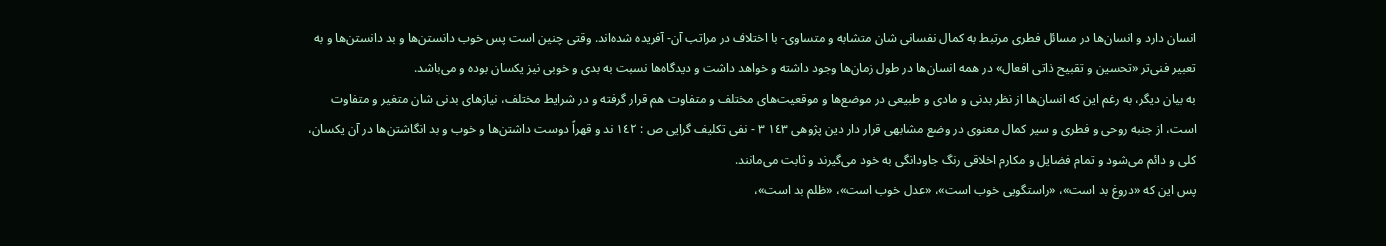انسان دارد و انسان‌ها در مسائل فطرى مرتبط به كمال نفسانى شان متشابه و متساوى- با اختلاف در مراتب آن- آفريده شده‌اند. وقتى چنين است پس خوب دانستن‌ها و بد دانستن‌ها و به تعبير فنى‌تر «تحسين و تقبيح ذاتى افعال» در همه انسان‌ها در طول زمان‌ها وجود داشته و خواهد داشت و ديدگاه‌ها نسبت به بدى و خوبى نيز يكسان بوده و مى‌باشد.
به بيان ديگر، به رغم اين كه انسان‌ها از نظر بدنى و مادى و طبيعى در موضع‌ها و موقعيت‌هاى مختلف و متفاوت هم قرار گرفته و در شرايط مختلف، نيازهاى بدنى شان متغير و متفاوت است، از جنبه روحى و فطرى و سير كمال معنوى در وضع مشابهى قرار دار دين پژوهى ١٤٣ ٣ - نفى تكليف گرايى ص : ١٤٢ ند و قهراً دوست داشتن‌ها و خوب و بد انگاشتن‌ها در آن يكسان، كلى و دائم مى‌شود و تمام فضايل و مكارم اخلاقى رنگ جاودانگى به خود مى‌گيرند و ثابت مى‌مانند.
پس اين كه «دروغ بد است»، «راستگويى خوب است»، «عدل خوب است»، «ظلم بد است»،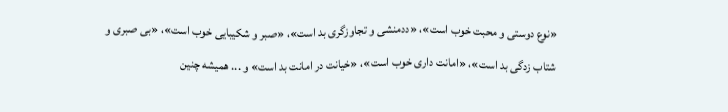«نوع دوستى و محبت خوب است»، «ددمنشى و تجاوزگرى بد است»، «صبر و شكيبايى خوب است»، «بى صبرى و شتاب زدگى بد است»، «امانت دارى خوب است»، «خيانت در امانت بد است» و ... هميشه چنين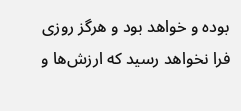بوده و خواهد بود و هرگز روزى فرا نخواهد رسيد كه ارزش‌ها و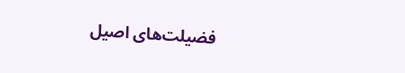فضيلت‌هاى اصيل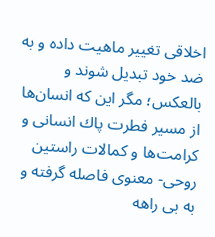اخلاقى تغيير ماهيت داده و به ضد خود تبديل شوند و بالعكس؛ مگر اين كه انسان‌ها از مسير فطرت پاك انسانى و كرامت‌ها و كمالات راستين روحى- معنوى فاصله گرفته و به بى راهه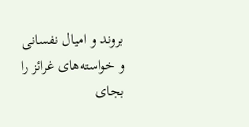بروند و اميال نفسانى و خواسته‌هاى غرائز را بجاى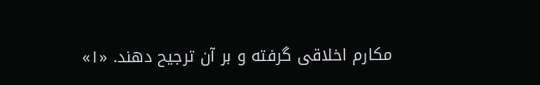مكارم اخلاقى گرفته و بر آن ترجيح دهند. «١»